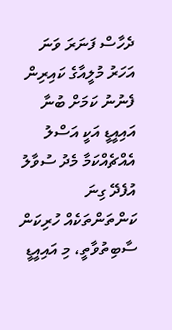ދެހާސް ފަނަރަ ވަނަ އަހަރު މުލީއާގެ ކައިރިން ފެނުނު ކަމަށް ބުނާ އައިއީޑީ އަކީ އަސްލު އެއްޗެއްކަމާ މެދު ސުވާލު އުފެދޭ ގިނަ ކަންތަންތަކެއް ހުރިކަން ސާބިތުވާތީ، މި އައިއީޑީ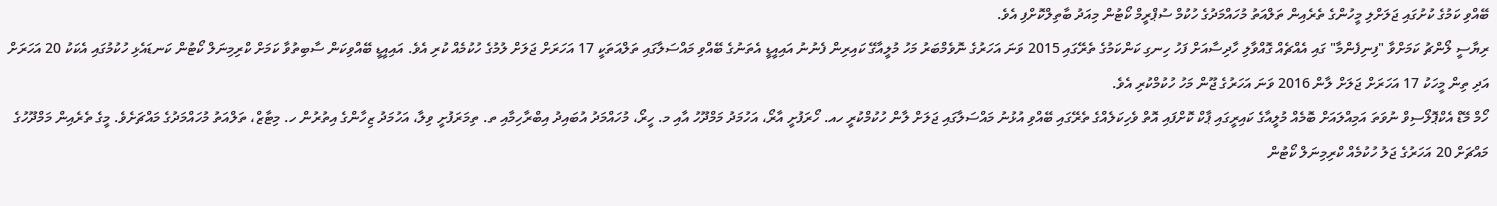ބޭއްވި ކަމުގެ ކުށުގައި ޖަލަށްލި މީހުންގެ ތެރެއިން ތަލްއަތު މުހައްމަދުގެ ހުކުމް ސުޕްރީމް ކޯޓުން މިއަދު ބާތިލްކޮށްފި އެވެ.
ރިޔާސީ ލޯންޗު ކަމަށްވާ "ފިނިފެންމާ" ގައި އެއްޗެއް ގޮއްވާލި ހާދިސާއަށް ފަހު ހިނގި ކަންކަމުގެ ތެރޭގައި 2015 ވަނަ އަހަރުގެ ނޮވެމްބަރު މަހު މުލީއާގޭ ކައިރިން ފެނުނު އައިއީޑީ އެތަނުގެ ބޭއްވި މައްސަލާގައި ތަލްއަތަކީ 17 އަހަރަށް ޖަލަށް ލުމުގެ ހުކުމެއް ކުރި އެވެ. އައިއީޑީ ބޭއްވިކަން ސާބިތުވާ ކަމަށް ކްރިމިނަލް ކޯޓުން ކަނޑައެޅި ހުކުމުގައި އެކަކު 20 އަހަރަށް އަދި ތިން މީހަކު 17 އަހަރަށް ޖަލަށް ލާން 2016 ވަނަ އަހަރުގެ ޖޫން މަހު ހުކުމްކުރި އެވެ.
ހޯމް މޭޑް އެކްޕޮލޯސިވް ނުވަތަ އަމިއްލައަށް ބޮމެއް މުލީއާގެ ކައިރީގައި ޕާކް ކޮށްފައި އޮތް ވެހިކަލެއްގެ ތެރޭގައި ބޭއްވި އުޅުނު މައްސަލާގައި ޖަލަށް ލާން ހުކުމްކުރީ ހއ. ހޯރަފުށީ އާރޯ، އަހުމަދު މަމްދޫހު އާއި މ. ހީރޯ، މުހައްމަދު އުބައިދު އިބްރާހިމާއި ތ. ތިމަރަފުށީ ވިލާ، އަހުމަދު ޒިހާންގެ އިތުރުން ހ. މިޓާޒް، ތަލްއަތު މުހައްމަދުގެ މައްޗަށެވެ. މީގެ ތެރެއިން މަމްދޫހުގެ މައްޗަށް 20 އަހަރުގެ ޖަލު ހުކުމެއް ކްރިމިނަލް ކޯޓުން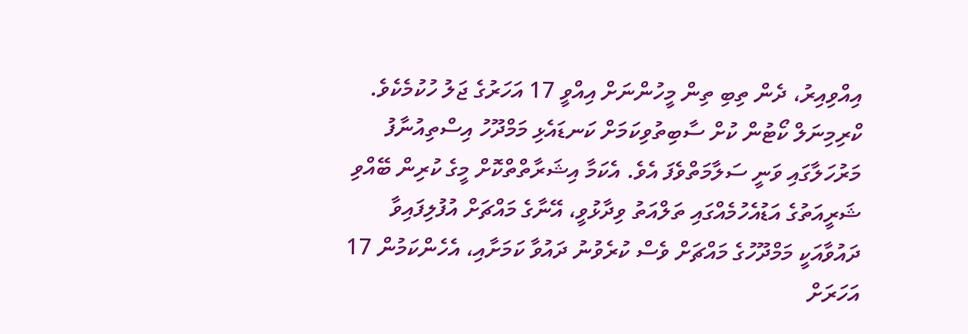އިއްވިއިރު، ދެން ތިބި ތިން މީހުންނަށް އިއްވީ 17 އަހަރުގެ ޖަލު ހުކުމެކެވެ.
ކްރިމިނަލް ކޯޓުން ކުށް ސާބިތުވިކަމަށް ކަނޑައެޅި މަމްދޫހު އިސްތިއުނާފު މަރުހަލާގައި ވަނީ ސަލާމަތްވެފަ އެވެ. އެކަމާ އިޝަރާތްތްކޮށް މީގެ ކުރިން ބޭއްވި ޝަރީއަތުގެ އަޑުއެހުމެއްގައި ތަލްއަތު ވިދާޅުވީ، އޭނާގެ މައްޗަށް އުފުލިފައިވާ ދައުވާއަކީ މަމްދޫހުގެ މައްޗަށް ވެސް ކުރެވުނު ދައުވާ ކަމަށާއި، އެހެންކަމުން 17 އަހަރަށް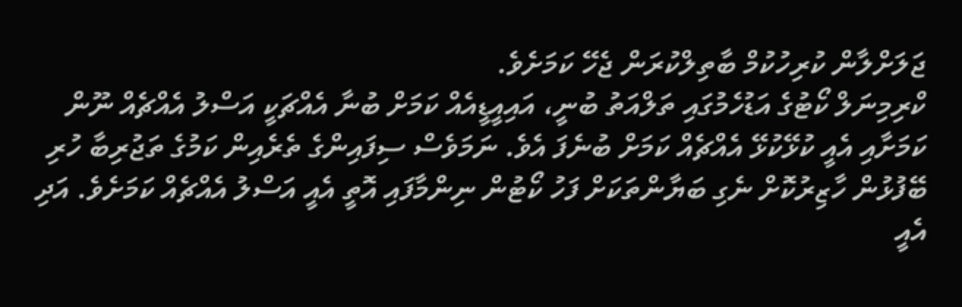ޖަލަށްލާން ކުރިހުކުމް ބާތިލްކުރަން ޖެހޭ ކަމަށެވެ.
ކްރިމިނަލް ކޯޓުގެ އަޑުހެމުގައި ތަލްއަތު ބުނީ، އައިއީޑީއެއް ކަމަށް ބުނާ އެއްޗަކީ އަސްލު އެއްޗެއް ނޫން ކަމަށާއި އެއީ ކުޅޭކުޅޭ އެއްޗެއް ކަމަށް ބުނެފަ އެވެ. ނަމަވެސް ސިފައިންގެ ތެރެއިން ކަމުގެ ތަޖުރިބާ ހުރި ބޭފުޅުން ހާޒިރުކޮށް ނެގި ބަޔާންތަކަށް ފަހު ކޯޓުން ނިންމާފައި އޮތީ އެއީ އަސްލު އެއްޗެއް ކަމަށެވެ. އަދި އެއީ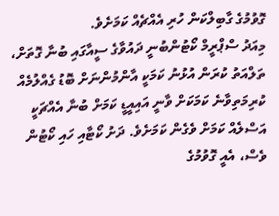ގޮވުމުގެ ގާބިލްކަން ހުރި އެއްޗެއް ކަމަށެވެ.
މިއަދު ސްޕްރީމް ކޯޓުންބުނީ ދައުވާގެ ސީއާގައި ބުނާ ގޮތަށް، ތަލްއަތު ކުރަން އުޅުނު ކަމަކީ އާންމުންނަށް ބޮޑު ގެއްލުމެއް ކުރިމަތިވާނެ ކަމަކަށް ވާނީ އައިއީޑީ ކަމަށް ބުނާ އެއްޗަކީ އަސްލެއް ކަމަށް ވެގެން ކަމަށެވެ. ދަށު ކޯޓާއި ހައި ކޯޓުން ވެސް، އެއީ ގޮވުމުގެ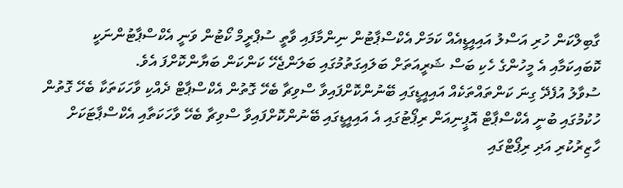ގާބިލްކަން ހުރި އަސްލު އައިއީޑީއެއް ކަމަށް އެކްސްޕާޓުން ނިންމާފައި ވާތީ ސުޕްރީމް ކޯޓުން ވަނީ އެކްސްޕާޓުންނަކީ ކޮބައިކަމާއި އެ މީހުންގެ ހެކި ބަސް ޝަރީއަތަށް ބަލައިގަތުމުގައި ބަލަންޖެހޭ ކަންކަން ބަޔާންކޮށްފަ އެވެ.
ސުވާލު އުފެދޭ ގިނަ ކަންތައްތަކެއް އައިއީޑީގައި ބޭނުންކޮށްފައިވާ ސްވިޗާ ބެހޭ ގޮތުން އެކްސްޕާޓް ދެއްކި ވާހަކަތަކާ ބެހޭ ގޮތުން ހުކުމުގައި ބުނީ އެކްސްޕާޓް އޮޕީނިއަން ރިޕޯޓުގައި އެ އައިއީޑީގައި ބޭނުންކޮށްފައިވާ ސްވިޗާ ބެހޭ ވާހަކަތާއި އެކްސްޕާޓަކަށް ހާޒިރުކުރި އަދި ރިޕޯޓްގައި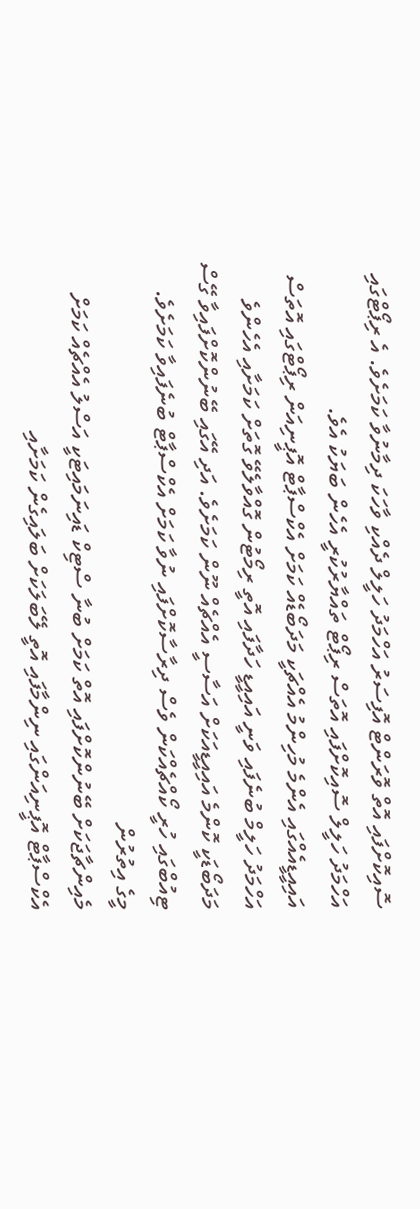ސޮއިކޮށްފައި އޮތް ވޮރަންޓް އޮފިސަރު އަހްމަދު ހަލީލް ދެއްކި ވާހަކަ ދިމާނުވާ ކަމަށެވެ. އެ ރިޕޯޓްގައި އަހްމަދު ހަލީލް ސޮއިކޮށްފައި އޮތަސް ރިޕޯޓް ތައްޔާރުކުރީ އެހެން ބަޔަކު އެވެ.
އައިއީޑީއެއްގައި އެންމެ މުހިންމު އެއްޗަކީ މަދަބޯޑެއް ކަމަށް އެކްސްޕާޓް އޮޕީނިއަން ރިޕޯޓްގައި އޮތަސް އަހްމަދު ހަލީމް ބުނެފައި ވަނީ އައިއީޑީ ހަދާފައި އޮތީ ރިމޯޓުން ގޮއްވާލެވޭ ގޮތަށް ކަމަށާއި އެހެންވެ މަދަބޯޑަކީ ކޮންމެ އައިއީޑީއަކަށް އަސާސީ އެއްޗެއް ނޫން ކަމަށެވެ. އަދި އޭގައި ބޭނުންކޮށްފައިވާ ގޭސް ޓިއުބްގައި ހުރީ ކޯއްޗެއްކަން ވެސް ދިރާސާކޮށްފައި ނުވާ ކަމަށް އެކްސްޕާޓް ބުނެފައިވާ ކަމަށެވެ.
މީގެ އިތުރުން
މެއިންޗާޖަކަށް ބޭނުންކޮށްފައި އޮތް ކަމަށް ބުނާ ސްޓިކް ޑައިނަމައިޓަކީ އަސްލު އެއްޗެއް ކަމަށް އެކްސްޕާޓް އޮޕީނިއަންގައި ނިންމާފައި އޮތީ ލޭބަލަކަށް ބަލައިގެން ކަމަށާއި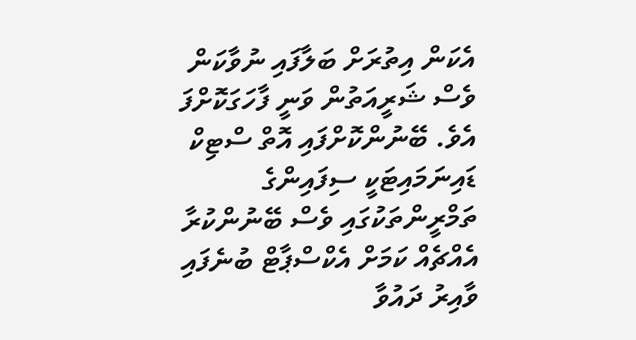އެކަން އިތުރަށް ބަލާފައި ނުވާކަން ވެސް ޝަރީއަތުން ވަނީ ފާހަގަކޮށްފަ އެވެ. ބޭނުންކޮށްފައި އޮތް ސްޓިކް ޑައިނަމައިޓަކީ ސިފައިންގެ ތަމްރީންތަކުގައި ވެސް ބޭނުންކުރާ އެއްޗެއް ކަމަށް އެކްސްޕާޓް ބުނެފައި ވާއިރު ދައުވާ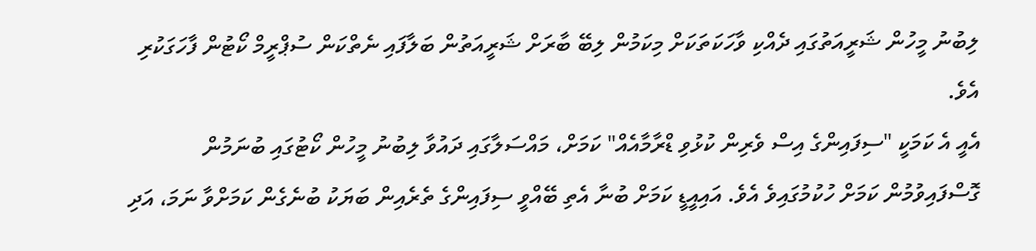ލިބުނު މީހުން ޝަރީއަތުގައި ދެއްކި ވާހަކަތަކަށް މިކަމުން ލިބޭ ބާރަށް ޝަރީއަތުން ބަލާފައި ނެތްކަން ސުޕްރީމް ކޯޓުން ފާހަގަކުރި އެވެ.
އެއީ އެ ކަމަކީ "ސިފައިންގެ އިސް ވެރިން ކުޅުވި ޑްރާމާއެއް" ކަމަށް، މައްސަލާގައި ދައުވާ ލިބުނު މީހުން ކޯޓުގައި ބުނަމުން ގޮސްފައިވުމުން ކަމަށް ހުކުމުގައިވެ އެވެ. އައިއީޑީ ކަމަށް ބުނާ އެތި ބޭއްވީ ސިފައިންގެ ތެރެއިން ބަޔަކު ބުނެގެން ކަމަށްވާ ނަމަ، އަދި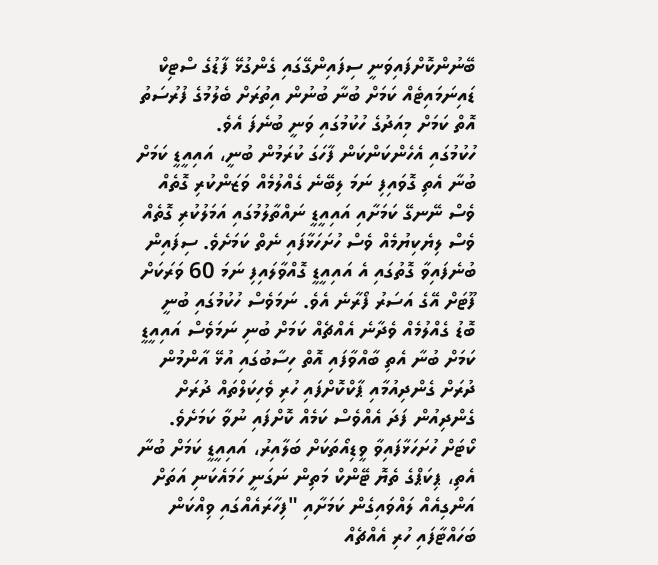ބޭނުންކޮށްފައިވަނީ ސިފައިންގޭގައި ގެންގުޅޭ ފާޑުގެ ސްޓިކް ޑައިނަމައިޓެއް ކަމަށް ބުނާ ބުނުން އިތުރަށް ބެލުމުގެ ފުރުސަތު އޮތް ކަމަށް މިއަދުގެ ހުކުމުގައި ވަނީ ބުނެފަ އެވެ.
ހުކުމުގައި އެހެންކަންކަން ފާހަގަ ކުރަމުން ބުނީ، އައިއީޑީ ކަމަށް ބުނާ އެތި ގޮވައިފި ނަމަ ލިބޭނެ ގެއްލުމެއް ވަޒަންކުރި ގޮތެއް ވެސް ނޭނގޭ ކަމަށާއި އައިއީޑީ ނައްތާލުމުގައި އަމަލުކުރި ގޮތެއް ވެސް ލިޔެކިޔުމެއް ވެސް ހުށަހަޅާފައި ނެތް ކަމަށެވެ. ސިފައިން ބުނެފައިވާ ގޮތުގައި އެ އައިއީޑީ ގޮއްވާލައިފި ނަމަ 60 ވަރަކަށް ފޫޓަށް އޭގެ އަސަރު ފޯރާނެ އެވެ. ނަމަވެސް ހުކުމުގައި ބުނީ ބޮޑު ގެއްލުމެއް ވެދާނެ އެއްޗެއް ކަމަށް ބުނި ނަމަވެސް އައިއީޑީ ކަމަށް ބުނާ އެތި ބާއްވާފައި އޮތް ހިސާބުގައި އުޅޭ އާންމުން ދުރަށް ގެންދިއުމާއި ޕާކްކޮށްފައި ހުރި ވެހިކަލްތައް ދުރަށް ގެންދިއުން ފަދަ އެއްވެސް ކަމެއް ކޮށްފައި ނުވާ ކަމަށެވެ.
ކޯޓަށް ހުށަހަޅާފައިވާ ވީޑިއޯތަކަށް ބަލާއިރު، އައިއީޑީ ކަމަށް ބުނާ އެތި، ޕިކަޕްގެ ތެޔޮ ޓޭންކް މަތިން ނަގަނީ ހަމައެކަނި އަތަށް އަންގިއެއް ލައްވައިގެން ކަމަށާއި "ފިހާރައެއްގައި ވިއްކަން ބަހައްޓާފައި ހުރި އެއްޗެއް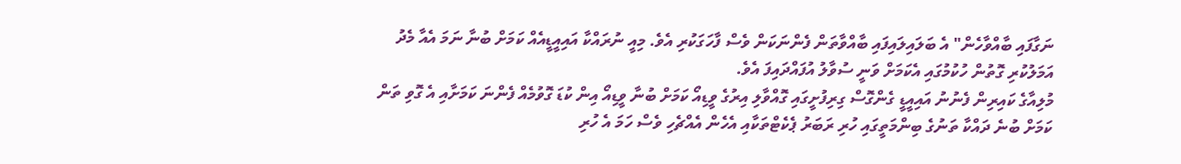ނަގާފައި ބާއްވާހެން" އެ ބަލައިލައިފައި ބާއްވާތަން ފެންނަކަން ވެސް ފާހަގަކުރި އެވެ. މިއީ ނުރައްކާ އައިއީޑީއެއް ކަމަށް ބުނާ ނަމަ އެއާ މެދު އަމަލުކުރި ގޮތުން ހުކުމުގައި އެކަމަށް ވަނީ ސުވާލު އުފައްދައިފަ އެވެ.
މުލިއާގެ ކައިރިން ފެނުނު އައިއީޑީ ގެންގޮސް ގިރިފުށީގައި ގޮއްވާލި އިރުގެ ވީޑިއޯ ކަމަށް ބުނާ ވީޑިއޯ އިން ކުޑަ ގޮވުމެއް ފެންނަ ކަމަށާއި އެ ގޮވި ތަން ކަމަށް ބުނެ ދައްކާ ތަނުގެ ބިންމަތީގައި ހުރި ރަބަރު ޕެކެޓްތަކާއި އެހެން އެއްޗެހި ވެސް ހަމަ އެ ހުރި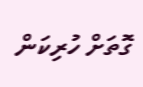ގޮތަށް ހުރިކަން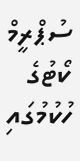ސުޕްރީމް ކޯޓުގެ ހުކުމުގައި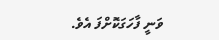ވަނީ ފާހަގަކޮށްފަ އެވެ.